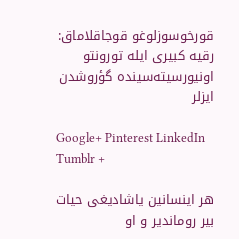قورخوسوزلوغو قوجاقلاماق: رقیه کبیری‌ ایله تورونتو اونیورسیته‌سینده‌ گؤروشدن ایزلر

Google+ Pinterest LinkedIn Tumblr +

هر اینسانین یاشادیغی حیات بیر روماندیر و او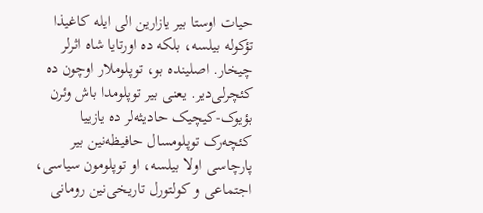حیات اوستا بیر یازارین الی ایله کاغیذا تؤکوله بیلسه، بلکه ده اورتایا شاه اثرلر چیخار. اصلینده بو، توپلوملار اوچون ده کئچرلی‌دیر. یعنی بیر توپلومدا باش وئرن بؤیوک-کیچیک حادیثه‌لر ده یازییا کئچه‌رک توپلومسال حافیظه‌نین بیر پارچاسی اولا بیلسه، او توپلومون سیاسی، اجتماعی و کولتورل تاریخی‌نین رومانی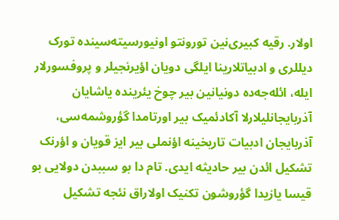اولار. رقیه کبیری‌نین تورونتو اونیورسیته‌سینده تورک دیللری و ادبیاتلارینا ایلگی دویان اؤیرنجیلر و پروفسورلار ایله، ائله‌جه‌ده دونیانین بیر چوخ یئرینده یاشایان آذربایجانلیلارلا آکادئمیک بیر اورتامدا گؤروشمه‌سی، آذربایجان ادبیات تاریخینه اؤنملی بیر ایز قویان و اؤرنک تشکیل ائدن بیر حادیثه‌ ایدی. تام دا بو سببدن دولایی بو قیسا یازیدا گؤروشون تکنیک اولاراق نئجه تشکیل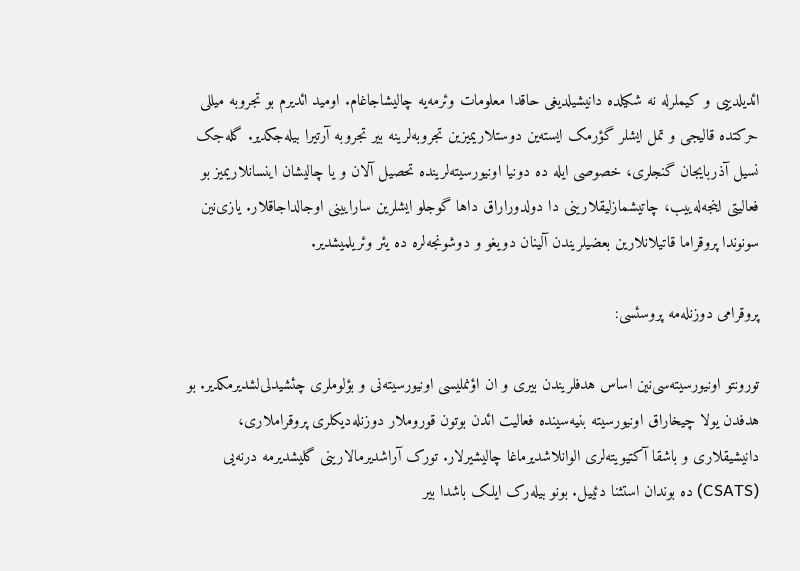ائدیلدییی و کیملرله نه شکیلده دانیشیلدیغی حاقدا معلومات وئرمه‌یه چالیشاجاغام. اومید ائدیرم بو تجروبه میللی حرکتده قالیجی و تمل ایشلر گؤرمک ایسته‌ین دوستلاریمیزین تجروبه‌لرینه بیر تجروبه آرتیرا بیله‌جکدیر. گله‌جک نسیل آذربایجان گنجلری، خصوصی ایله ده دونیا اونیورسیته‌لرینده تحصیل آلان و یا چالیشان اینسانلاریمیز بو فعالیتی اینجه‌له‌ییب، چاتیشمازلیقلارینی دا دولدوراراق داها گوجلو ایشلرین سارایینی اوجالداجاقلار. یازی‌نین سونوندا پروقراما قاتیلانلارین بعضیلر‌یندن آلینان دویغو و دوشونجه‌لره ده یئر وئریلمیشدیر.

پروقرامی دوزنله‌مه پروسئسی‌:

تورونتو اونیورسیته‌سی‌نین اساس هدفلریندن بیری و ان اؤنملیسی اونیورسیته‌نی و بؤلوملری چئشیدلی‌لشدیرمکدیر. بو هدفدن یولا چیخاراق اونیورسیته‌ بنیه‌سینده فعالیت ائدن بوتون قوروملار دوزنله‌دیکلری پروقراملاری، دانیشیقلاری و باشقا آکتیویته‌لری الوانلاشدیرماغا چالیشیرلار. تورک آراشدیرمالارینی گلیشدیرمه درنه‌یی (CSATS) ده بوندان استثنا دئییل. بونو بیله‌رک ایلک باشدا بیر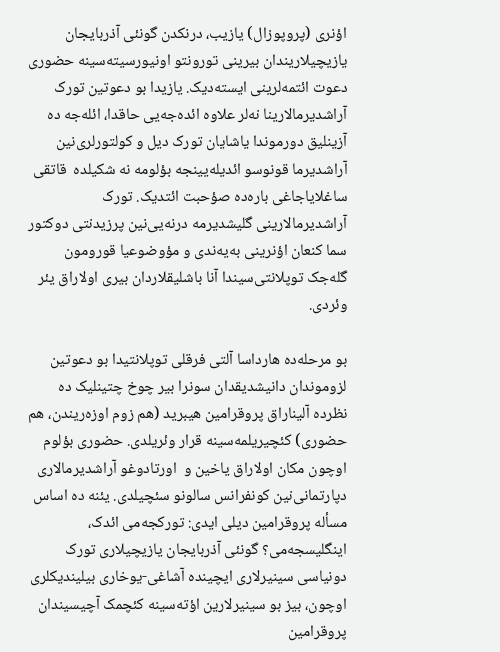اؤنری (پروپوزال) یازیب، درنکدن گونئی آذربایجان یازیچیلاریندان بیرینی تورونتو اونیورسیته‌سینه حضوری دعوت ائتمه‌لرینی ایسته‌دیک. یازیدا بو دعوتین تورک آراشدیرمالارینا نه‌لر علاوه ائده‌جه‌یی حاقدا، ائله‌جه ده آزینلیق دورموندا یاشایان تورک دیل و کولتورلری‌‌نین آراشدیرما قونوسو ائدیله‌یینجه بؤلومه نه شکیلده  قاتقی ساغلایاجاغی باره‌ده صؤحبت ائتدیک. تورک آراشدیرمالارینی گلیشدیرمه درنه‌یی‌نین پرزیدنتی دوکتور سما کنعان اؤنرینی به‌یه‌ندی و مؤوضوعیا قورومون گله‌جک توپلانتی‌سیندا آنا باشلیقلاردان بیری اولاراق یئر وئردی.

بو مرحله‌ده هارداسا آلتی فرقلی توپلانتیدا بو دعوتین لزوموندان دانیشدیقدان سونرا بیر چوخ چتینلیک ده نظرده آلیناراق پروقرامین هیبرید (هم زوم اوزه‌ریندن، هم حضوری) کئچیریلمه‌سینه قرار وئریلدی. حضوری بؤلوم اوچون مکان اولاراق یاخین و  اورتادوغو آراشدیرمالاری دپارتمانی‌نین کونفرانس سالونو سئچیلدی. یئنه ده اساس مسأله پروقرامین دیلی ایدی: تورکجه‌می ائدک، اینگلیسجه‌می؟ گونئی آذربایجان یازیچیلاری تورک دونیاسی سینیرلاری ایچینده آشاغی-یوخاری بیلیندیکلری اوچون، بیز بو سینیرلارین اؤته‌سینه کئچمک آچیسیندان پروقرامین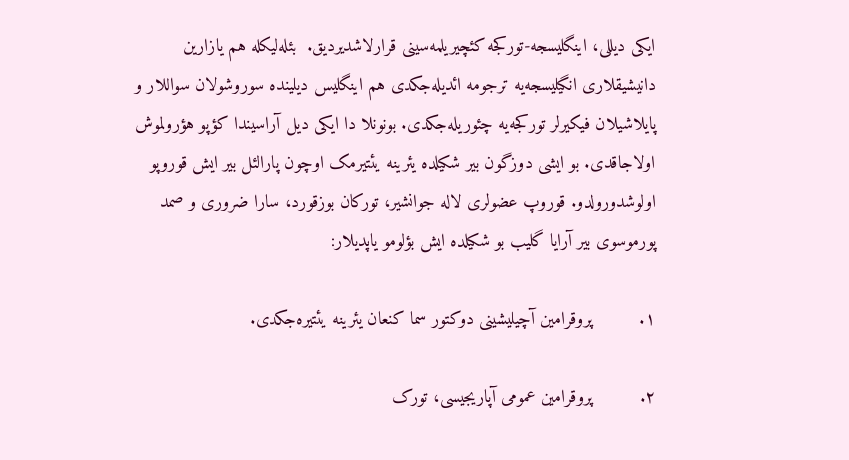ایکی دیللی، اینگلیسجه-تورکجه کئچیریلمه‌سینی قرارلاشدیردیق.  بئله‌لیکله هم یازارین دانیشیقلاری انگیلیسجه‌یه ترجومه ائدیله‌جکدی هم اینگلیس دیلینده سوروشولان سواللار و پایلاشیلان فیکیرلر تورکجه‌یه چئوریله‌جکدی. بونونلا دا ایکی دیل آراسیندا کؤپو هؤرولموش اولاجاقدی. بو ایشی دوزگون بیر شکیلده یئرینه یئتیرمک اوچون پارالئل بیر ایش قوروپو اولوشدورولدو. قوروپ عضولری لاله جوانشیر، تورکان بوزقورد، سارا ضروری و صمد پورموسوی بیر آرایا گلیب بو شکیلده ایش بؤلومو یاپدیلار:

۱.         پروقرامین آچیلیشینی دوکتور سما کنعان یئرینه یئتیره‌جکدی.

۲.         پروقرامین عمومی آپاریجیسی، تورک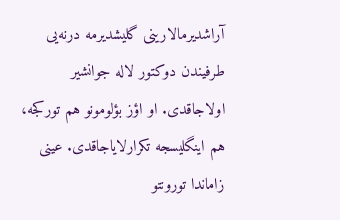آراشدیرمالارینی گلیشدیرمه درنه‌یی‌ طرفیندن دوکتور لاله جوانشیر اولاجاقدی. او اؤز بؤلومونو هم تورکجه، هم اینگلیسجه تکرارلایاجاقدی. عینی زاماندا تورونتو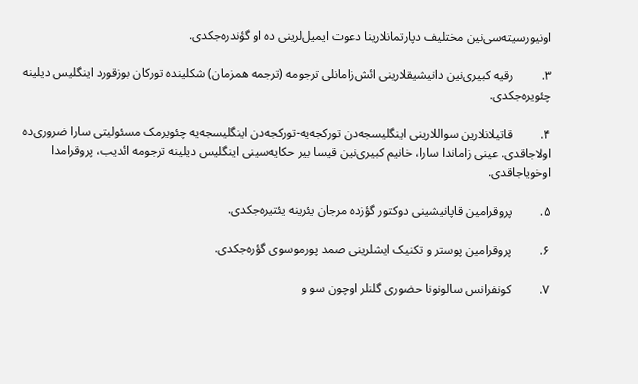اونیورسیته‌سی‌نین مختلیف دپارتمانلارینا دعوت ایمیل‌لرینی ده او گؤندره‌جکدی.

۳.         رقیه کبیری‌نین دانیشیقلارینی ائش‌زامانلی ترجومه (ترجمه همزمان) شکلینده تورکان بوزقورد اینگلیس دیلینه چئویره‌جکدی.

۴.         قاتیلانلارین سواللارینی اینگلیسجه‌دن تورکجه‌یه-تورکجه‌دن اینگلیسجه‌یه چئویرمک مسئولیتی سارا ضروری‌ده اولاجاقدی. عینی زاماندا سارا، خانیم کبیری‌نین قیسا بیر حکایه‌سینی اینگلیس دیلینه ترجومه ائدیب، پروقرامدا اوخویاجاقدی.

۵.         پروقرامین قاپانیشینی دوکتور گؤزده مرجان یئرینه یئتیره‌جکدی.

۶.         پروقرامین پوستر و تکنیک ایشلرینی صمد پورموسوی گؤره‌جکدی.

۷.         کونفرانس سالونونا حضوری گلنلر اوچون سو و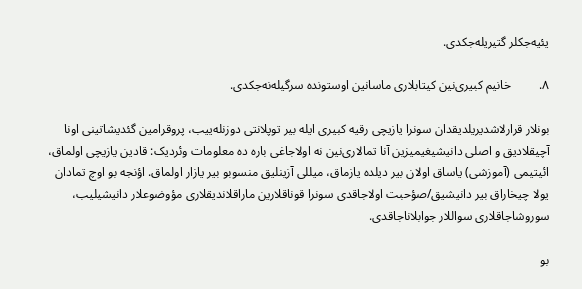یئیه‌جکلر گتیریله‌جکدی.

۸.         خانیم کبیری‌نین کیتابلاری ماسانین اوستونده سرگیله‌نه‌جکدی.

بونلار قرارلاشدیریلدیقدان سونرا یازیچی رقیه کبیری ایله بیر توپلانتی دوزنله‌‌ییب، پروقرامین گئدیشاتینی اونا آچیقلادیق و اصلی دانیشیغیمیزین آنا تمالاری‌نین نه اولاجاغی باره ده معلومات وئردیک: قادین یازیچی اولماق، ائیتیمی (آموزشی) یاساق اولان بیر دیلده یازماق، میللی آزینلیق منسوبو بیر یازار اولماق. اؤنجه بو اوچ تمادان یولا چیخاراق بیر دانیشیق/صؤحبت اولاجاقدی سونرا قوناقلارین ماراقلاندیقلاری مؤوضوعلار دانیشیلیب، سوروشاجاقلاری سواللار جوابلاناجاقدی.

بو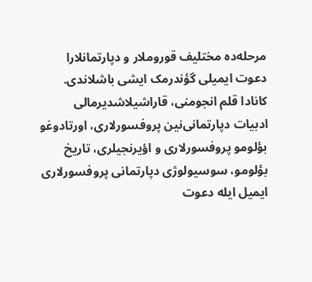مرحله‌ده مختلیف قوروملار و دپارتمانلارا دعوت ایمیلی ‌گؤندرمک ایشی باشلاندی. کانادا قلم انجومنی، قاراشیلاشدیرمالی ادبیات دپارتمانی‌نین پروفسورلاری، اورتادوغو بؤلومو پروفسورلاری و اؤیرنجیلری، تاریخ بؤلومو، سوسیولوژی دپارتمانی پروفسورلاری ایمیل ایله دعوت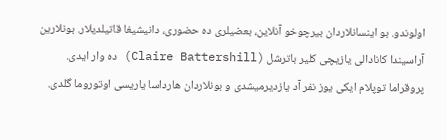اولوندو. بو اینسانلاردان بیرچوخو آنلاین، بعضیلری ده حضوری، دانیشیغا قاتیلدیلار. بونلارین آراسیندا کانادالی یازیچی کلیر باترشل (Claire Battershill) ده وار ایدی.  پروقراما توپلام ایکی یوز نفر آد یازدیرمیشدی و بونلاردان هارداسا یاریسی اوتوروما گلدی.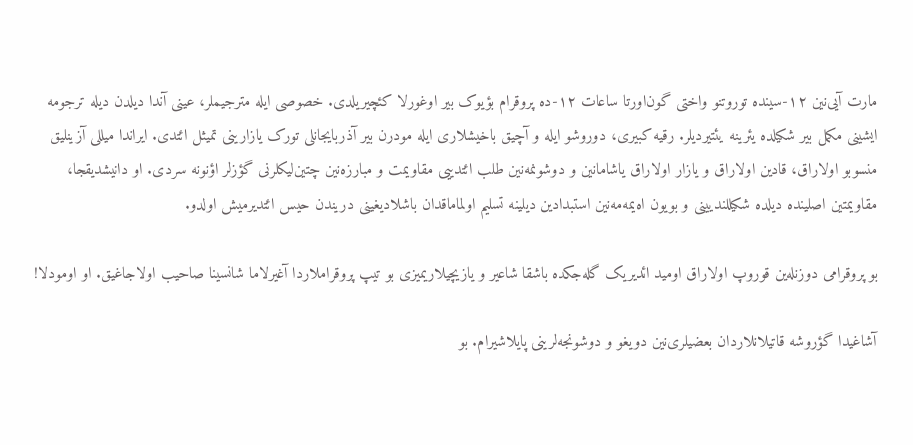مارت آیی‌نین ۱۲-سینده توروتنو واختی گون‌اورتا ساعات ۱۲-ده پروقرام بؤیوک بیر اوغورلا کئچیریلدی. خصوصی ایله مترجیملر، عینی آندا دیلدن دیله ترجومه ایشینی مکمل بیر شکیلده یئرینه یئتیردیلر. رقیه کبیری، دوروشو ایله و آچیق باخیشلاری ایله مودرن بیر آذربایجانلی تورک یازارینی تمیثل ائتدی. ایراندا میللی آزینلیق منسوبو اولاراق، قادین اولاراق و یازار اولاراق یاشامانین و دوشونمه‌نین طلب ائتدییی مقاویمت و مبارزه‌نین چتین‌لیکلرنی گؤزلر اؤنونه سردی. او دانیشدیقجا، مقاویمتین اصلینده دیلده شکیللندیینی و بویون اه‌یمه‌مه‌نین استبدادین دیلینه تسلیم اولماماقدان باشلادیغینی دریندن حیس ائتدیرمیش اولدو.

بو پروقرامی دوزنله‌ین قوروپ اولاراق اومید ائدیریک گله‌جکده باشقا شاعیر و یازیچیلاریمیزی بو تیپ پروقراملاردا آغیرلاما شانسینا صاحیب اولاجاغیق. او اومودلا!

آشاغیدا گؤروشه قاتیلانلاردان بعضیلری‌نین دویغو و دوشونجه‌لرینی پایلاشیرام. بو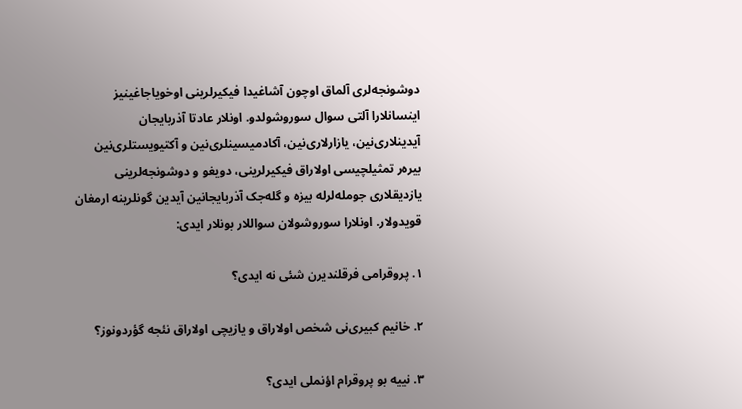دوشونجه‌لری آلماق اوچون آشاغیدا فیکیرلرینی اوخویاجاغینیز اینسانلارا آلتی سوال سوروشولدو. اونلار عادتا آذربایجان آیدینلاری‌نین، یازارلاری‌نین، آکادمیسینلری‌نین‌ و آکتیویستلری‌نین بیره‌ر تمثیلچیسی اولاراق فیکیرلرینی، دویغو و دوشونجه‌لرینی یازدیقلاری جومله‌لرله بیزه و گله‌جک آذربایجانین آیدین گونلرینه ارمغان قویدولار. اونلارا سوروشولان سواللار بونلار ایدی:

۱. پروقرامی فرقلندیرن شئی نه ایدی؟

۲. خانیم کبیری‌نی شخص اولاراق و یازیچی اولاراق نئجه گؤردونوز؟

۳. نییه بو پروقرام اؤنملی ایدی؟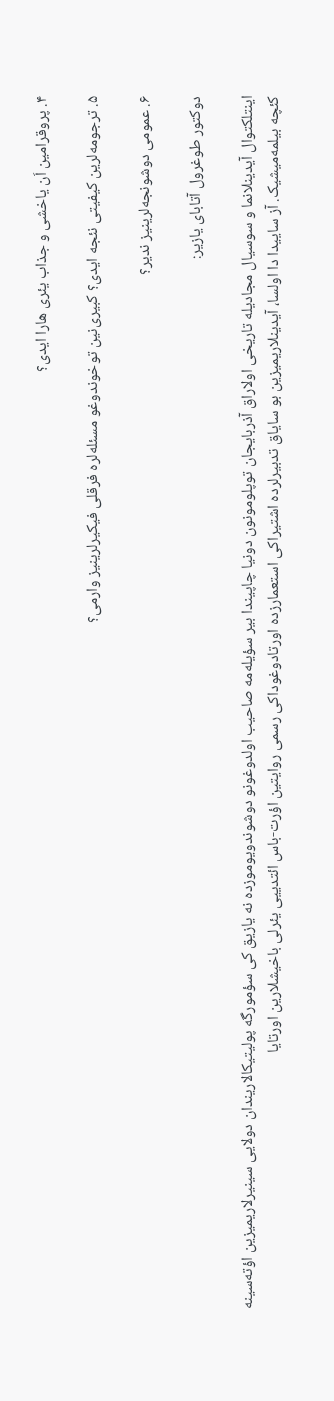۴. پروقرامین اَن یاخشی و جذاب یئری هارا ایدی؟

۵. ترجومه‌لرین کیفیتی نئجه ایدی؟ کبیری‌نین توخوندوغو مسئله‌لره فرقلی فیکیرلرینیز وارمی؟

۶. عمومی دوشونجه‌لرینیز ندیر؟

دوکتور طوغرول آتابای یازیر:

اینتلکتوال آیدینلانما و سوسیال مجادیله تاریخی اولاراق آذربایجان توپلومونون دونیا چاپیندا بیر سؤیله‌مه صاحیب اولدوغونو دوشوندویوموزده نه یازیق کی سؤمورگه پولیتیکالاریندان دولایی سینیرلاریمیزین اؤته‌سینه کئچه بیلمه‌میشیک. آز ساییدا دا اولسا، آیدینلاریمیزین بو سایاق تدبیرلرده اشتیراکی استعمارزده اورتادوغوداکی رسمی روایتین اؤرت-باس ائتدییی یئرلی باخیشلارین اورتایا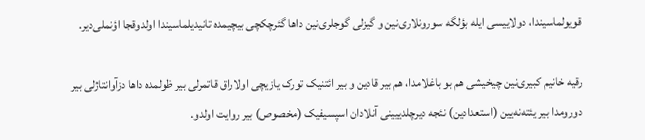قویولماسیندا، دولاییسی ایله بؤلگه سورونلاری‌نین و گیزلی گوجلری‌نین داها گئرچکچی بیچیمده تانیدیلماسیندا اولدوقجا اؤنملی‌دیر.

رقیه خانیم کبیری‌نین چیخیشی هم بو باغلامدا، هم بیر قادین و بیر ائتنیک تورک یازیچی اولاراق قاتمرلی بیر ظولمده داها دزآوانتاژلی بیر دورومدا بیر یئته‌نه‌یین (استعدادین) نئجه دیرچلدییینی آنلادان اسپسیفیک (مخصوص) بیر روایت اولدو.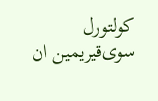کولتورل سوی‌قیریمین ان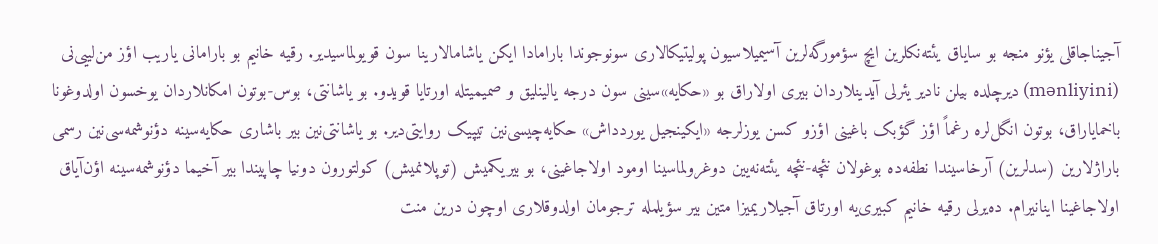آجیناجاقلی یؤنو منجه بو سایاق یئته‌نکلرین ایچ سؤمورگه‌لرین آسیمیلاسیون پولیتیکالاری سونوجوندا بارامادا ایکن یاشامالارینا سون قویولماسیدیر. رقیه خانیم بو بارامانی یاریب اؤز من‌لییی‌نی (mənliyini) دیرچلده بیلن نادیر یئرلی آیدینلاردان بیری اولاراق بو «حکایه»سینی سون درجه یالینلیق و صمیمیتله اورتایا قویدو. بو یاشانتی، بوس‌-بوتون امکانلاردان یوخسون اولدوغونا باخمایاراق، بوتون انگل‌لره رغماً اؤز گؤبک باغینی اؤزو کسن یوزلرجه «ایکینجیل یوردداش» حکایه‌چیسی‌نین تیپیک روایتی‌دیر. بو یاشانتی‌نین بیر باشاری حکایه‌سینه دؤنوشمه‌سی‌نین رسمی باراژلارین (سدلرین) آرخاسیندا نطفه‌ده بوغولان نئچه-نئچه یئته‌نه‌یین دوغرولماسینا اومود اولاجاغینی، بو بیریکمیش (توپلانمیش) کولتورون دونیا چاپیندا بیر آخیما دؤنوشمه‌سینه اؤن‌آیاق اولاجاغینا اینانیرام. ده‌یرلی رقیه خانیم کبیری‌یه اورتاق آجیلاریمیزا متین بیر سؤیلمله ترجومان اولدوقلاری اوچون درین منت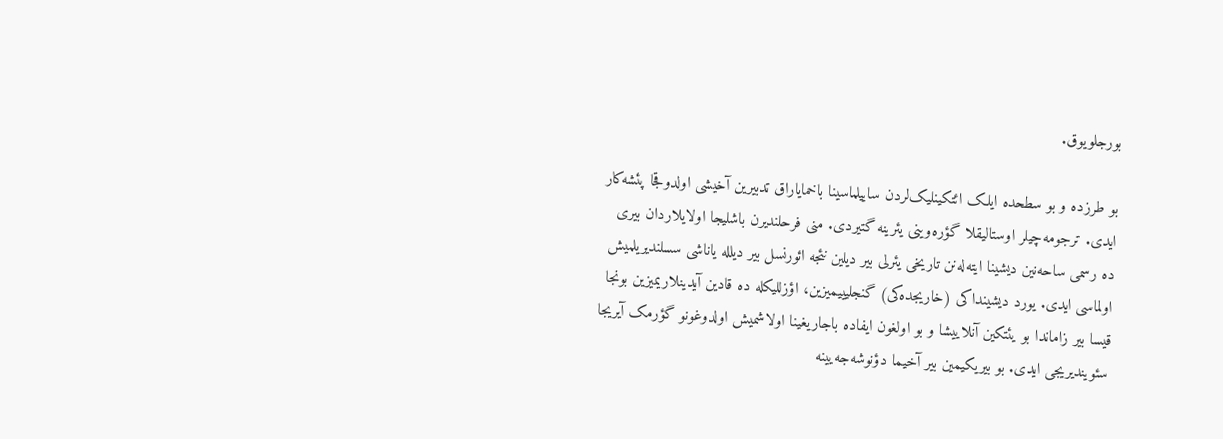بورجلویوق.

بو طرزده و بو سطحده ایلک ائتکینلیک‌لردن ساییلماسینا باخمایاراق تدبیرین آخیشی اولدوقجا پئشه‌کار ایدی. ترجومه‌چیلر اوستالیقلا گؤره‌وینی یئرینه گتیردی. منی فرحلندیرن باشلیجا اولایلاردان بیری ده رسمی ساحه‌نین دیشینا ایته‌له‌نن تاریخی یئرلی بیر دیلین نئجه ائورنسل بیر دیلله یاناشی سسلندیریلمیش اولماسی ایدی. یورد دیشینداکی (خاریجده‌کی) گنجلیییمیزین، اؤزللیکله ده قادین آیدینلاریمیزین بونجا قیسا بیر زاماندا بو یئتکین آنلاییشا و بو اولغون ایفاده باجاریغینا اولاشمیش اولدوغونو گؤرمک آیریجا سئویندیریجی ایدی. بو بیریکیمین بیر آخیما دؤنوشه‌جه‌یینه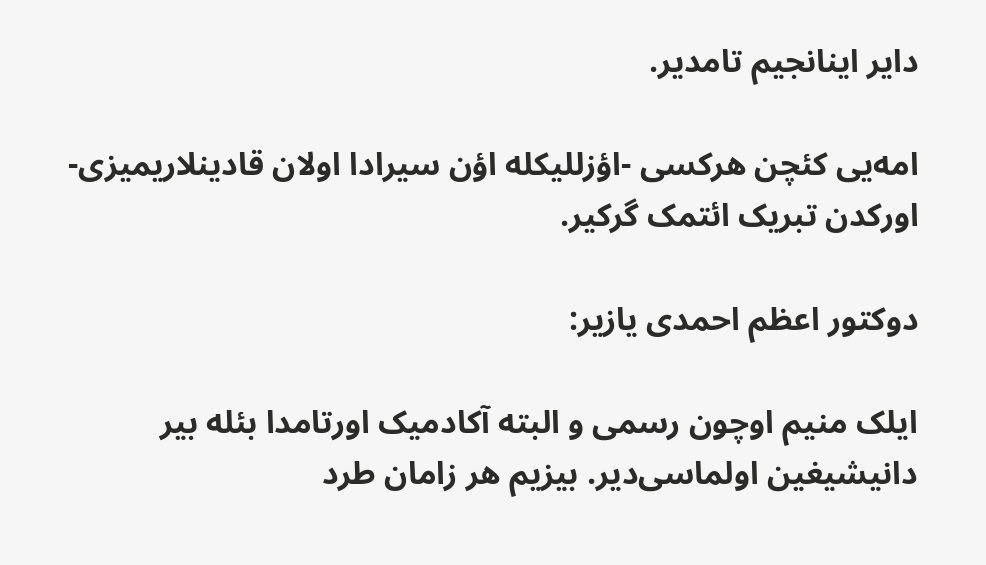دایر اینانجیم تامدیر.

امه‌یی کئچن هرکسی -اؤزللیکله اؤن سیرادا اولان قادینلاریمیزی- اورکدن تبریک ائتمک گرکیر.

دوکتور اعظم احمدی یازیر:

ایلک منیم اوچون رسمی و البته آکادمیک اورتامدا بئله بیر دانیشیغین اولماسی‌دیر. بیزیم هر زامان طرد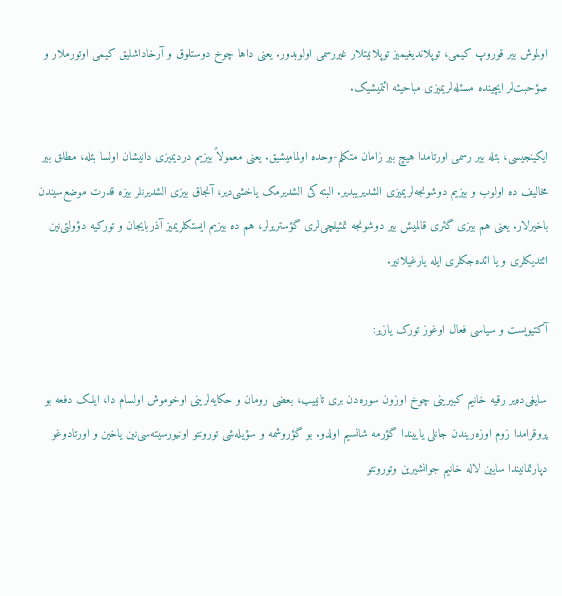اولموش بیر قوروپ کیمی، توپلاندیغیمیز توپلانیتلار غیررسمی اولوبدور. یعنی داها چوخ دوستلوق و آرخاداشلیق کیمی اوتورملار و صؤحبت‌لر ایچینده مسئله‌لریمیزی مباحیثه ائتمیشیک.

ایکینجیسی، بئله بیر رسمی اورتامدا هیچ بیر زامان متکلم-وحده اولمامیشیق. یعنی معمولاً بیزیم دردیمیزی دانیشان اولسا بئله، مطلق بیر مخالیف ده اولوب و بیزیم دوشونجه‌لریمیزی الشدیریبدیر. البته کی الشدیرمک یاخشی‌دیر، آنجاق بیزی الشدیرنلر بیزه قدرت موضع‌سیندن باخیرلار. یعنی هم بیزی گئری قالمیش بیر دوشونجه تمثیلچی‌لری گؤستریرلر، هم ده بیزیم ایستکلریمیز آذربایجان و تورکیه دؤولتی‌نین ائتدیکلری و یا ائده‌جکلری ایله یارغیلانیر.

آکتیویست و سیاسی فعال اوغوز تورک یازیر:

سایغی‌ده‌یر رقیه خانیم کبیرینی چوخ اوزون سوره‌دن بری تانییب، بعضی رومان و حکایه‌لرینی اوخوموش اولسام دا، ایلک دفعه بو پروقرامدا زوم اوزه‌ریندن جانلی یاییندا گؤرمه شانسیم اولدو. بو گؤروشمه و سؤیله‌شی تورونتو اونیورسیته‌سی‌‌نین یاخین و اورتادوغو دپارتمانیندا سایین لاله خانیم جوانشیرین وتورونتو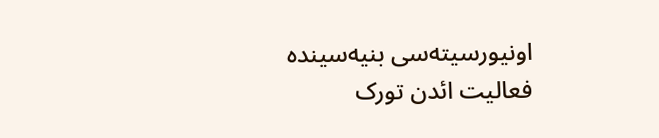اونیورسیته‌سی بنیه‌سینده فعالیت ائدن تورک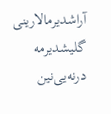آراشدیرمالارینی گلیشدیرمه درنه‌یی‌نین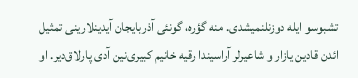تشبوسو ایله دوزنلنمیشدی. منه گؤره، گونئی آذربایجان آیدینلارینی تمثیل ائدن قادین یازار و شاعیرلر آراسیندا رقیه خانیم کبیری‌نین آدی پارلاق‌دیر. او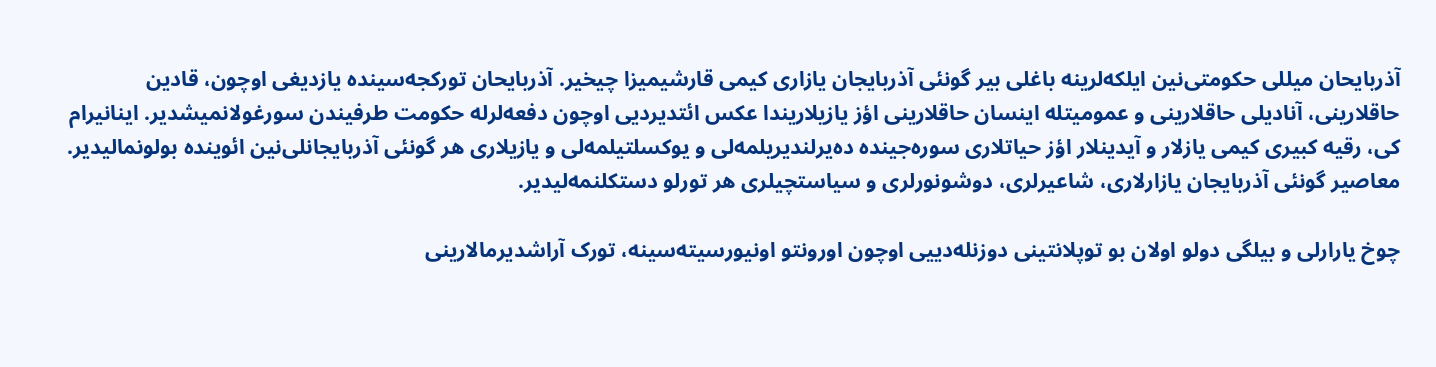آذربایحان میللی حکومتی‌نین ایلکه‌لرینه باغلی بیر گونئی آذربایجان یازاری‌ کیمی قارشیمیزا چیخیر. آذربایحان تورکجه‌سینده یازدیغی اوچون، قادین حاقلارینی، آنادیلی حاقلارینی و عمومیتله اینسان حاقلارینی اؤز یازیلاریندا عکس ائتدیردیی اوچون دفعه‌لرله حکومت طرفیندن سورغولانمیشدیر. اینانیرام کی، رقیه کبیری کیمی یازلار و آیدینلار اؤز حیاتلاری سوره‌جینده ده‌یرلندیریلمه‌لی و یوکسلتیلمه‌لی و یازیلاری هر گونئی آذربایجانلی‌نین ائوینده بولونمالیدیر. معاصیر گونئی آذربایجان یازارلاری، شاعیرلری، دوشونورلری و سیاستچیلری هر تورلو دستکلنمه‌لیدیر.

چوخ یارارلی و بیلگی دولو اولان بو توپلانتینی دوزنله‌دییی اوچون اورونتو اونیورسیته‌سینه، تورک آراشدیرمالارینی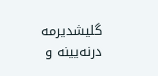گلیشدیرمه درنه‌یینه و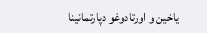یاخین و اورتادوغو دپارتمانینا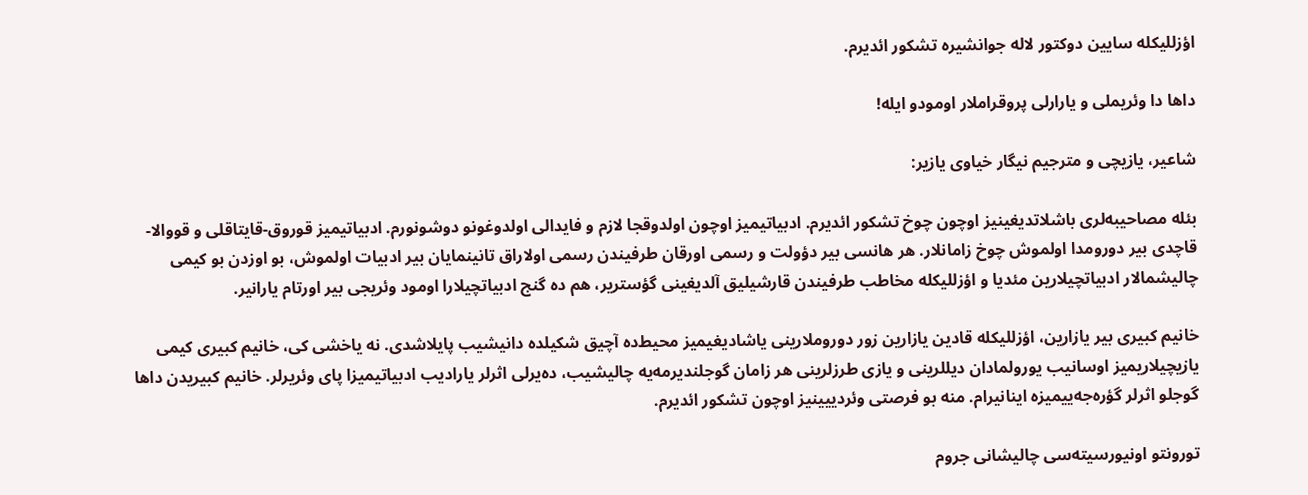اؤزللیکله سایین دوکتور لاله جوانشیره تشکور ائدیرم.

داها دا وئریملی و یارارلی پروقراملار اومودو ایله!

شاعیر، یازیچی و مترجیم نیگار خیاوی یازیر:

بئله مصاحیبه‌لری باشلاتدیغینیز اوچون چوخ تشکور ائدیرم. ادبیاتیمیز اوچون اولدوقجا لازم و فایدالی اولدوغونو دوشونورم. ادبیاتیمیز قوروق-قایتاقلی و قووالا-قاچدی بیر دورومدا اولموش چوخ زامانلار. هر هانسی بیر دؤولت و رسمی اورقان طرفیندن رسمی اولاراق تانینمایان بیر ادبیات اولموش، بو اوزدن بو کیمی چالیشمالار ادبیاتچیلارین مئديا و اؤزللیکله مخاطب طرفیندن قارشیلیق آلدیغینی گؤستریر، هم ده گنج ادبیاتچیلارا اومود وئریجی بیر اورتام یارانیر.

خانیم کبیری بیر یازارین، اؤزللیکله قادین یازارین زور دوروملارینی یاشادیغیمیز محیط‌ده آچیق شکیلده دانیشیب پایلاشدی. نه یاخشی کی، خانیم کبیری کیمی یازیچیلاریمیز اوسانیب یورولمادان دیللرینی و یازی طرزلرینی هر زامان گوجلندیرمه‌یه چالیشیب، ده‌یرلی اثرلر یارادیب ادبیاتیمیزا پای وئریرلر. خانیم کبیریدن داها گوجلو اثرلر گؤره‌جه‌ییمیزه اینانیرام. منه بو فرصتی وئردییینیز اوچون تشكور ائديرم.

تورونتو اونیورسیته‌سی چالیشانی جروم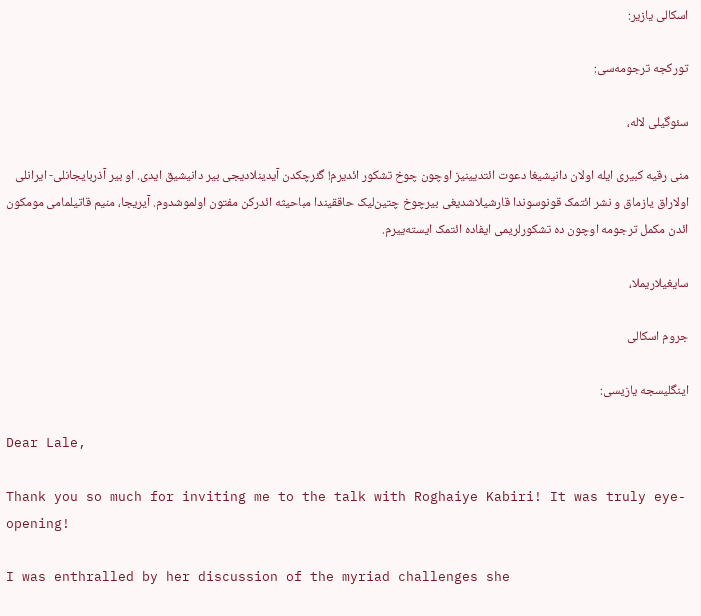اسکالی یازیر:

تورکجه ترجومه‌سی:

سئوگیلی لاله،

منی رقیه کبیری‌ ایله اولان دانیشیغا دعوت ائتدیینیز اوچون چوخ تشکور ائدیرم! گئرچکدن آیدینلادیجی بیر دانیشیق ایدی. او بیر آذربایجانلی- ایرانلی اولاراق یازماق و نشر ائتمک قونوسوندا قارشیلاشدیغی بیرچوخ چتین‌لیک حاققیندا مباحیثه ائدرکن مفتون اولموشدوم. آیریجا، منیم قاتیلمامی مومکون ائدن مکمل ترجومه اوچون ده تشکورلریمی ایفاده ائتمک ایسته‌ییرم.

سایغیلاریملا،

جروم اسکالی

اینگلیسجه یازیسی:

Dear Lale,

Thank you so much for inviting me to the talk with Roghaiye Kabiri! It was truly eye-opening!

I was enthralled by her discussion of the myriad challenges she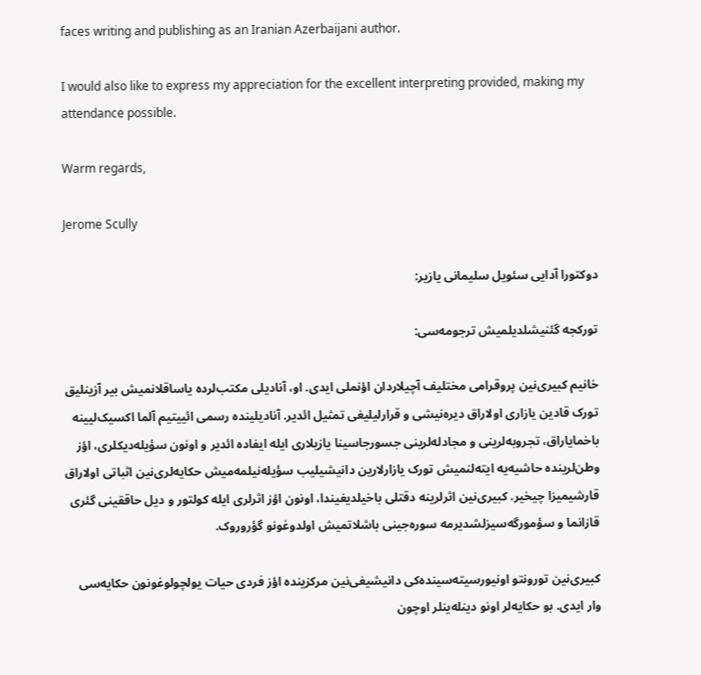faces writing and publishing as an Iranian Azerbaijani author.

I would also like to express my appreciation for the excellent interpreting provided, making my attendance possible.

Warm regards,

Jerome Scully

دوکتورا آدایی سئویل سلیمانی یازیر:

تورکجه گئنیشلدیلمیش ترجومه‌سی:

خانیم کبیری‌نین پروقرامی مختلیف آچیلاردان اؤنملی‌ ایدی. او، آنادیلی مکتب‌لرده یاساقلانمیش بیر آزینلیق تورک قادین یازاری اولاراق دیره‌نیشی و قرارلیلیغی تمثیل ائدیر. آنادیلینده رسمی ائییتیم آلما اکسیک‌لیینه باخمایاراق، تجروبه‌لرینی و مجادله‌لرینی جسورجاسینا یازیلاری ایله ایفاده ائدیر و اونون سؤیله‌دیکلری، اؤز وطن‌لرینده حاشیه‌یه ایته‌لنمیش تورک یازارلارین دانیشیلیب سؤیله‌نیلمه‌میش حکایه‌لری‌نین اثباتی اولاراق قارشیمیزا چیخیر. کبیری‌نین اثرلرینه دقتلی باخیلدیغیندا، اونون اؤز اثرلری ایله کولتور و دیل حاققینی گئری قازانما و سؤمورگه‌سیزلشدیرمه سوره‌جینی باشلاتمیش اولدوغونو گؤروروک.

کبیری‌نین تورونتو اونیورسیته‌سینده‌کی دانیشیغی‌نین مرکزینده اؤز فردی حیات یولچولوغونون حکایه‌سی وار ایدی. بو حکایه‌لر اونو دینله‌ینلر اوچون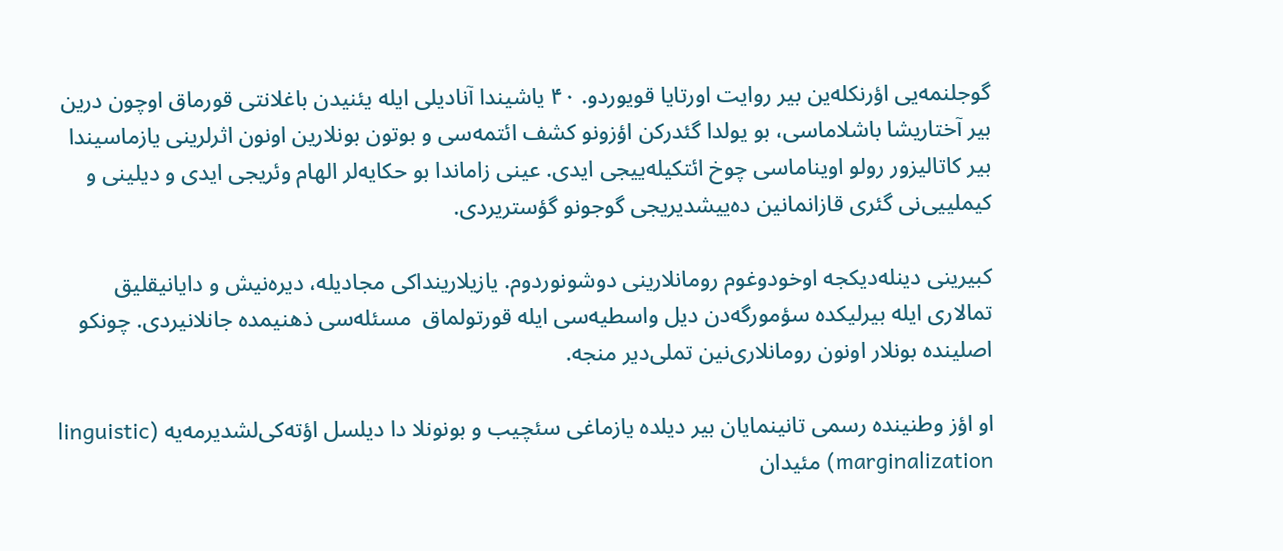گوجلنمه‌یی اؤرنکله‌ین بیر روایت اورتایا قویوردو. ۴۰ یاشیندا آنادیلی ایله یئنیدن باغلانتی قورماق اوچون درین بیر آختاریشا باشلاماسی، بو یولدا گئدرکن اؤزونو کشف ائتمه‌سی و بوتون بونلارین اونون اثرلرینی یازماسیندا بیر کاتالیزور رولو اویناماسی چوخ ائتکیله‌ییجی ایدی. عینی زاماندا بو حکایه‌لر الهام وئریجی ایدی و دیلینی و کیملییی‌نی گئری قازانمانین ده‌ییشدیریجی گوجونو گؤستریردی.

کبیرینی دینله‌دیکجه اوخودوغوم رومانلارینی دوشونوردوم. یازیلارینداکی مجادیله، دیره‌نیش و دایانیقلیق تمالاری ایله بیرلیکده سؤمورگه‌دن دیل واسطیه‌سی ایله قورتولماق  مسئله‌سی ذهنیمده جانلانیردی. چونکو اصلینده بونلار اونون رومانلاری‌نین تملی‌دیر منجه.

او اؤز وطنینده رسمی تانینمایان بیر دیلده یازماغی سئچیب و بونونلا دا دیلسل اؤته‌کی‌لشدیرمه‌یه (linguistic marginalization) مئیدان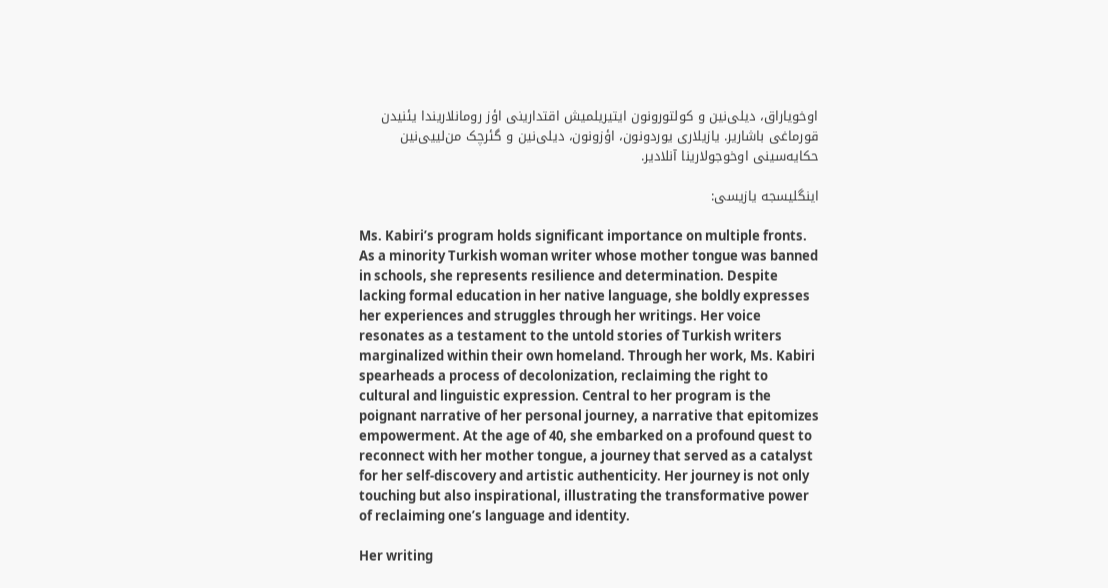اوخویاراق، دیلی‌نین و کولتورونون ایتیریلمیش اقتدارینی اؤز رومانلاریندا یئنیدن قورماغی باشاریر. یازیلاری یوردونون، اؤزونون، دیلی‌نین و گئرچک من‌لییی‌نین حکایه‌سینی اوخوجولارینا آنلادیر.

اینگلیسجه یازیسی:

Ms. Kabiri’s program holds significant importance on multiple fronts. As a minority Turkish woman writer whose mother tongue was banned in schools, she represents resilience and determination. Despite lacking formal education in her native language, she boldly expresses her experiences and struggles through her writings. Her voice resonates as a testament to the untold stories of Turkish writers marginalized within their own homeland. Through her work, Ms. Kabiri spearheads a process of decolonization, reclaiming the right to cultural and linguistic expression. Central to her program is the poignant narrative of her personal journey, a narrative that epitomizes empowerment. At the age of 40, she embarked on a profound quest to reconnect with her mother tongue, a journey that served as a catalyst for her self-discovery and artistic authenticity. Her journey is not only touching but also inspirational, illustrating the transformative power of reclaiming one’s language and identity.

Her writing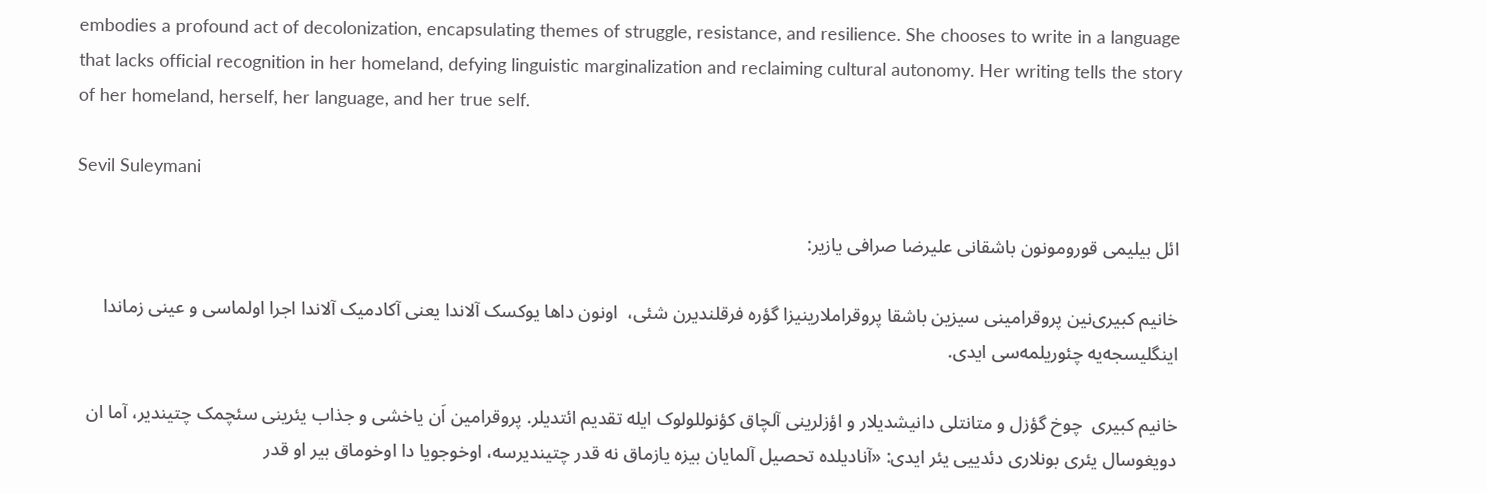embodies a profound act of decolonization, encapsulating themes of struggle, resistance, and resilience. She chooses to write in a language that lacks official recognition in her homeland, defying linguistic marginalization and reclaiming cultural autonomy. Her writing tells the story of her homeland, herself, her language, and her true self.

Sevil Suleymani

ائل بیلیمی قورومونون باشقانی علیرضا صرافی یازیر:

خانیم کبیری‌نین پروقرامینی سیزین باشقا پروقراملارینیزا گؤره فرقلندیرن شئی،  اونون داها یوکسک آلاندا یعنی آکادمیک آلاندا اجرا اولماسی و عینی زماندا اینگلیسجه‌یه چئوریلمه‌سی ایدی.

خانیم کبیری  چوخ گؤزل و متانتلی دانیشدیلار و اؤزلرینی آلچاق کؤنوللولوک ایله تقدیم ائتدیلر. پروقرامین اَن یاخشی و جذاب یئرینی سئچمک چتیندیر، آما ان دویغوسال یئری بونلاری دئدییی یئر ایدی: «آنادیلده تحصیل آلمایان بیزه یازماق نه ‌قدر چتیندیرسه، اوخوجویا دا اوخوماق بیر او قدر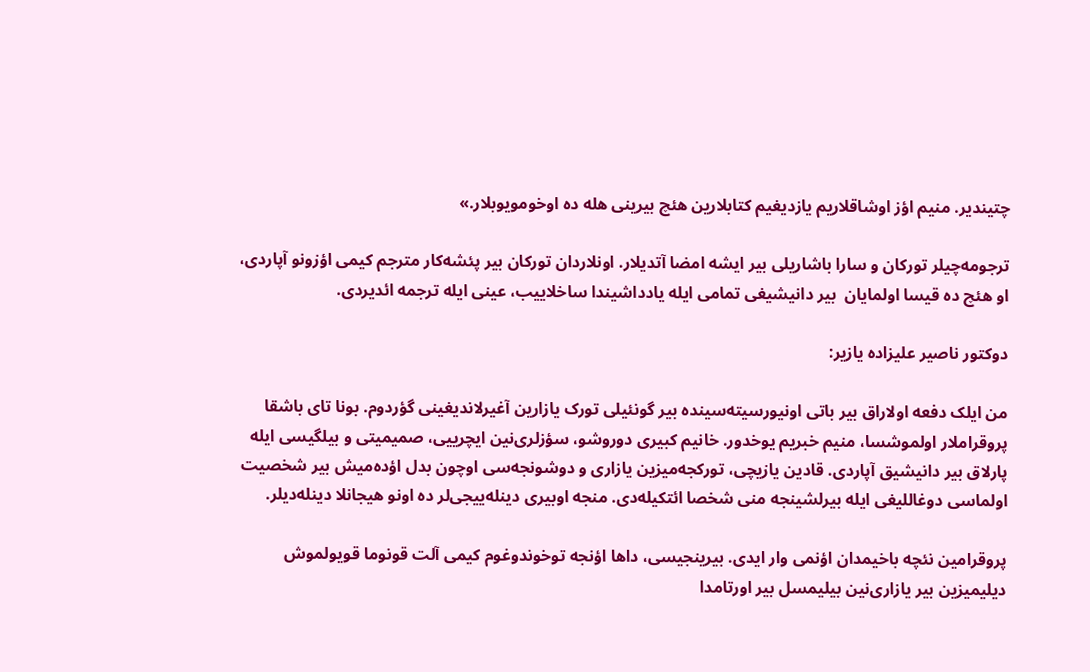چتیندیر. منیم اؤز اوشاقلاریم یازدیغیم کتابلارین هئچ بیرینی هله ده اوخومویوبلار.»

ترجومه‌چیلر تورکان و سارا باشاریلی بیر ایشه امضا آتدیلار. اونلاردان تورکان بیر پئشه‌کار مترجم کیمی اؤزونو آپاردی، او‌ هئچ ده قیسا اولمایان  بیر دانیشیغی تمامی ا‌یله یادداشیندا ساخلاییب، عینی‌ ایله ترجمه ائدیردی.

دوکتور ناصیر علیزاده یازیر:

من ایلک دفعه اولاراق بیر باتی اونیورسیته‌سینده بیر گونئیلی تورک یازارین آغیرلاندیغینی گؤردوم. بونا تای باشقا پروقراملار اولموشسا، منیم خبریم یوخدور. خانیم کبیری دوروشو، سؤزلری‌نین ایچرییی، صمیمیتی و بیلگیسی ایله پارلاق بیر دانیشیق آپاردی. قادین یازیچی، تورکجه‌میزین یازاری و دوشونجه‌سی اوچون بدل اؤده‌میش بیر شخصیت اولماسی دوغاللیغی ایله بیرلشینجه منی شخصا ائتکیله‌دی. منجه اوبیری دینله‌ییجی‌لر ده اونو هیجانلا دینله‌دیلر.

پروقرامین نئچه باخیمدان اؤنمی وار ایدی. بیرینجیسی، داها اؤنجه توخوندوغوم کیمی آلت قونوما قویولموش دیلیمیزین بیر یازاری‌نین بیلیمسل بیر اورتامدا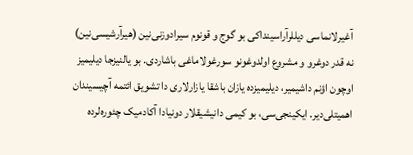آغیرلانماسی دیللرآراسینداکی بو گوج و قونوم سیرادوزنی‌نین (هیرآرشیسی‌نین) نه قدر دوغرو و مشروع اولدوغونو سورغولاماغی باشاردی. بو یالنیزجا دیلیمیز اوچون اؤنم داشیمیر، دیلیمیزده یازان باشقا یازارلاری دا تشویق ائتمه آچیسیندان اهمیتلی‌دیر. ایکینجی‌سی، بو کیمی دانیشیقلار دونیادا آکادمیک چئوره‌لرده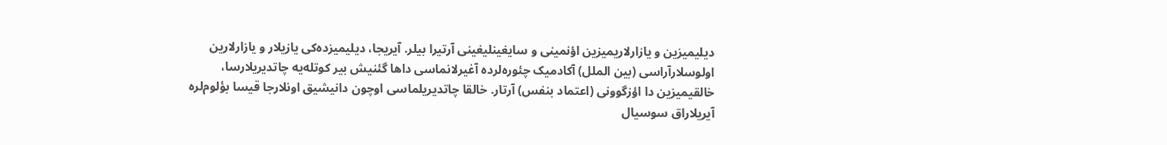دیلیمیزین و یازارلاریمیزین اؤنمینی و سایغینلیغینی آرتیرا بیلر. آیریجا، دیلیمیزده‌کی یازیلار و یازارلارین اولوسلار‌آراسی (بین الملل) آکادمیک چئوره‌لرده آغیرلانماسی داها گئنیش بیر کوتله‌یه چاتدیریلارسا، خالقیمیزین دا اؤزگوونی (اعتماد بنفس) آرتار. خالقا چاتدیریلماسی اوچون دانیشیق‌ اونلارجا قیسا بؤلوم‌لره آیریلاراق سوسیال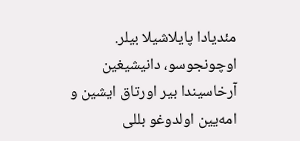مئدیادا پایلاشیلا بیلر. اوچونجوسو، دانیشیغین آرخاسیندا بیر اورتاق ایشین و امه‌یین اولدوغو بللی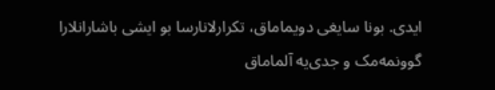ایدی. بونا سایغی دویماماق، تکرارلانارسا بو ایشی باشارانلارا گوونمه‌مک و جدی‌یه آلماماق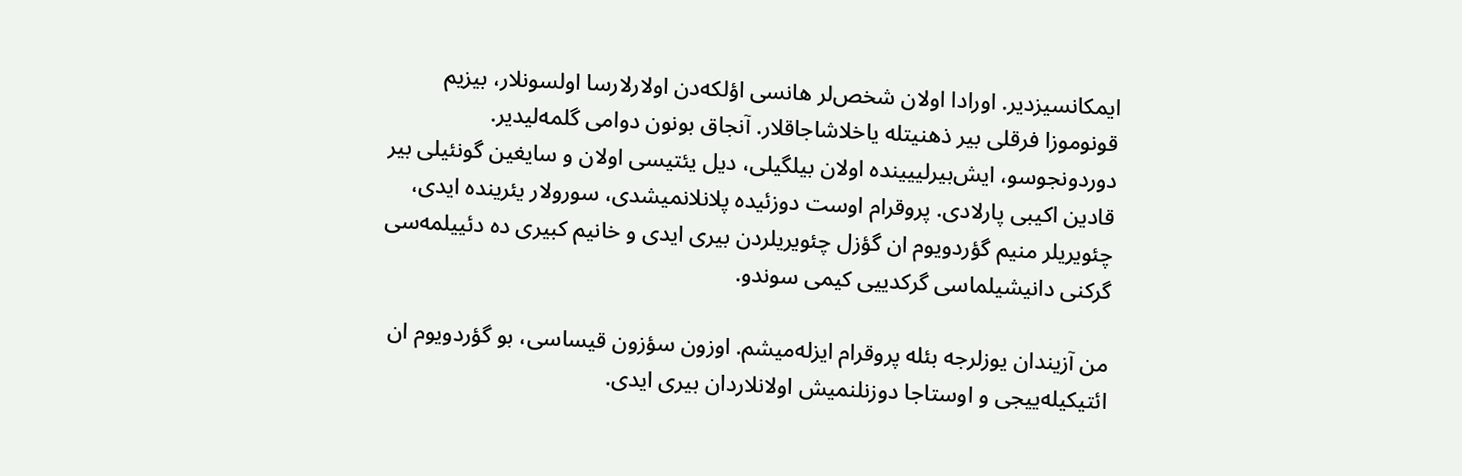ایمکانسیزدیر. اورادا اولان شخص‌لر هانسی اؤلکه‌دن اولارلارسا اولسونلار، بیزیم قونوموزا فرقلی بیر ذهنیتله یاخلاشاجاقلار. آنجاق بونون دوامی گلمه‌لیدیر. دوردونجوسو، ایش‌بیرلییینده اولان بیلگیلی، دیل یئتیسی اولان و سایغین گونئیلی بیر قادین اکیبی پارلادی. پروقرام اوست دوزئیده پلانلانمیشدی، سورولار یئرینده‌ ایدی، چئویریلر منیم گؤردویوم ان گؤزل چئویریلردن بیری ‌ایدی و خانیم کبیری ده دئییلمه‌سی گرکنی دانیشیلماسی گرکدییی کیمی سوندو.

من آزیندان یوزلرجه بئله پروقرام ایزله‌میشم. اوزون سؤزون قیساسی، بو گؤردویوم ان ائتیکیله‌ییجی و اوستاجا دوزنلنمیش اولانلاردان بیری ‌ایدی.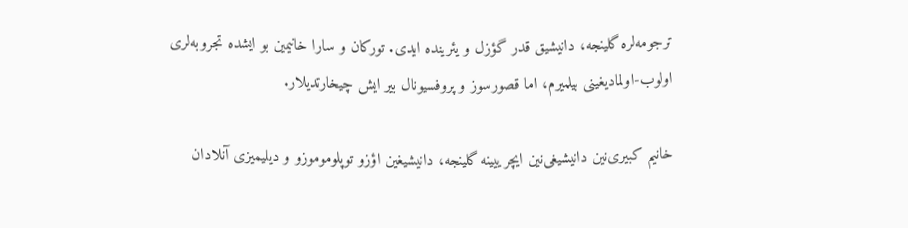ترجومه‌لره گلینجه، دانیشیق قدر گؤزل و یئرینده‌ ایدی. تورکان و سارا خانیمین بو ایشده تجروبه‌لری اولوب-اولمادیغینی بیلمیرم، اما قصورسوز و پروفسیونال بیر ایش چیخارتدیلار.

خانیم کبیری‌نین دانیشیغی‌نین ایچرییینه گلینجه، دانیشیغین اؤزو توپلوموموزو و دیلیمیزی آنلادان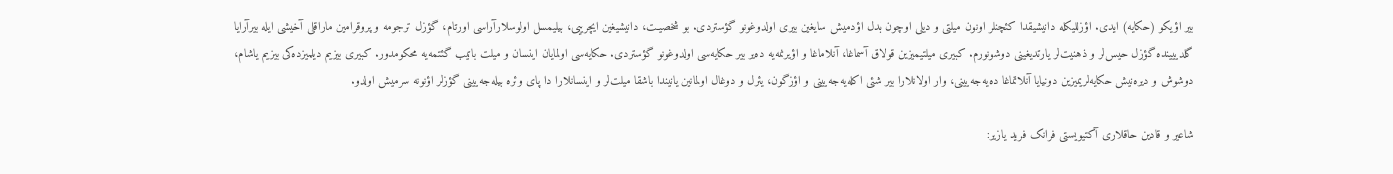بیر اؤیکو (حکایه) ایدی. اؤزللیکله دانیشیقدا کئچنلر اونون میلتی و دیلی اوچون بدل اؤدمیش سایغین بیری اولدوغونو گؤستردی. بو شخصیـت، دانیشیغین ایچرییی، بیلیمسل اولوسلارآراسی اورتام، گؤزل ترجومه و پروقرامین ماراقلی آخیشی ایله بیرآرایا گلدییینده گؤزل حیس‌لر و ذهنیت‌لر یارتدیغینی دوشونورم. کبیری میلتیمیزین قولاق آسماغا، آنلاماغا و اؤیرنمه‌یه ده‌یر بیر حکایه‌سی اولدوغونو گؤستردی. حکایه‌سی اولمایان اینسان و میلت باتیب گئتمه‌یه محکومدور. کبیری بیزیم دیلمیزده‌کی بیزیم یاشام، دوشوش و دیره‌نیش حکایه‌لریمیزین دونیایا آنلاتماغا ده‌یه‌جه‌یینی، وار اولانلارا بیر شئی اکله‌یه‌جه‌یینی و اؤزگون، یئرل و دوغال اولمانین یانیندا باشقا میلت‌لر و اینسانلارا دا پای وئره ‌بیله‌جه‌یینی گؤزلر اؤنونه سرمیش اولدو.

شاعیر و قادین حاقلاری آکتیویستی فرانک فرید یازیر: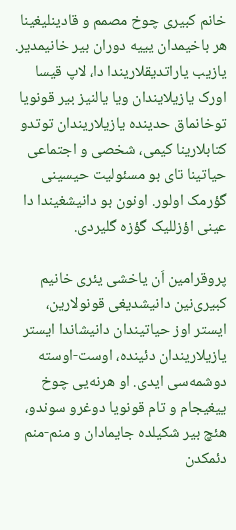خانم کبیری چوخ مصمم و قادینلیغینا هر باخیمدان یییه دوران بیر خانیمدیر. یازیب یاراتدیقلاریندا دا، لاپ قیسا اورک‌ یازیلایندان ویا یالنیز بیر قونویا توخانماق حدینده یازیلاریندان توتدو کتابلارینا کیمی، شخصی و اجتماعی حیاتینا تای بو مسئولیت حیسینی گؤرمک اولور. اونون بو دانیشغیندا دا عینی اؤزللیک گؤزه گلیردی.

پروقرامین اَن یاخشی یئری خانیم کبیری‌نین دانیشدیغی قونولارین، ایستر اوز حیاتیندان دانیشاندا ایستر یازیلاریندان دئینده، اوست-اوسته دوشمه‌سی ایدی. او هرنه‌یی چوخ ییغیجام و تام قونویا دوغرو سوندو، هئچ بیر شکیلده جایمادان و منم-منم دئمکدن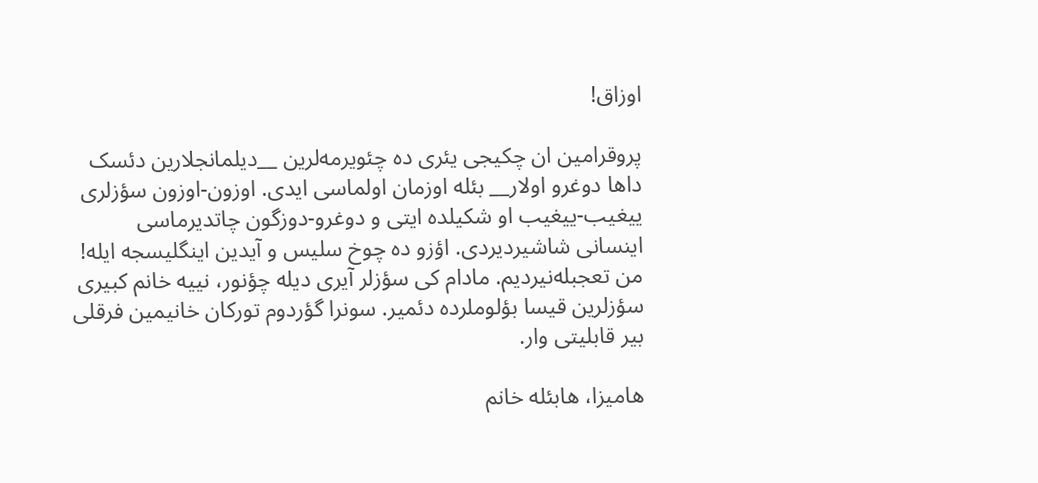اوزاق!

پروقرامین ان چکیجی یئری ده چئویرمه‌لرین __دیلمانجلارین دئسک داها دوغرو اولار__ بئله اوزمان اولماسی ایدی. اوزون-اوزون سؤزلری ییغیب-ییغیب او شکیلده ایتی و دوغرو-دوزگون چاتدیرماسی اینسانی شاشیردیردی. اؤزو ده چوخ سلیس و آیدین اینگلیسجه ایله! من تعجبله‌نیردیم. مادام کی سؤزلر آیری دیله چؤنور، نییه خانم کبیری سؤزلرین قیسا بؤلوملرده دئمیر. سونرا گؤردوم تورکان خانیمین فرقلی بیر قابلیتی وار.

هامیزا، هابئله خانم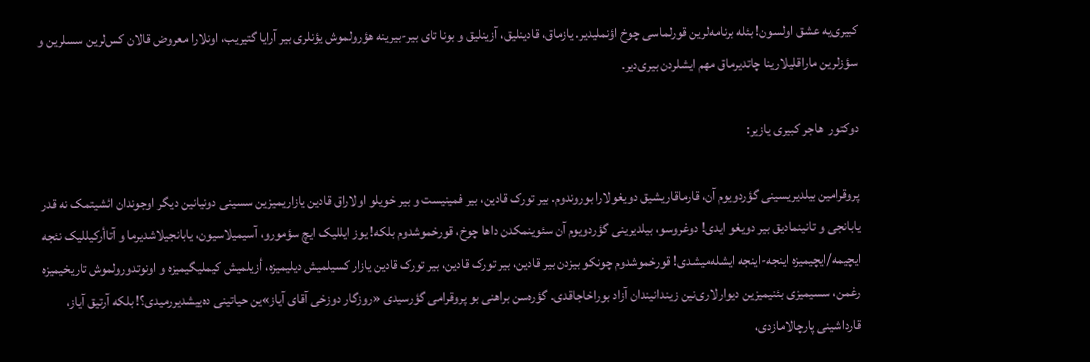کبیری‌یه عشق اولسون! بئله برنامه‌‌لرین قورلماسی چوخ اؤنملیدیر. یازماق، قادینلیق، آزینلیق و بونا تای بیر-بیرینه هؤرولموش یؤنلری بیر آرایا گتیریب، اونلارا معروض قالان کس‌لرین سسلرین و سؤزلرین ماراقلیلارینا چاتدیرماق مهم ایشلردن بیری‌دیر.

دوکتور  هاجر کبیری یازیر:

پروقرامین بیلدیریسینی گؤردویوم آن، قارماقاریشیق دویغولارا بوروندوم. بیر تورک قادین، بیر فمینیست و بیر خویلو اولاراق قادین یازاریمیزین سسینی دونیانین دیگر اوجوندان ائشیتمک نه قدر یابانجی و تانینمادیق بیر دویغو ایدی! دوغروسو، بیلدیرینی گؤردویوم آن سئوینمکدن داها چوخ، قورخموشدوم بلکه! یوز ایللیک ایچ سؤمورو، آسیمیلاسیون، یابانجیلاشدیرما و آتاأرکیللیک نئجه ایچیمه/ایچیمیزه اینجه-اینجه ایشله‌میشدی! قورخموشدوم چونکو بیزدن بیر قادین، بیر تورک قادین، بیر تورک قادین یازار کسیلمیش دیلیمیزه، أزیلمیش کیملیگیمیزه و اونوتدورولموش تاریخیمیزه رغمن، سسیمیزی بئنیمیزین دیوارلاری‌نین زیندانیندان آزاد بوراخاجاقدی. گؤره‌سن براهنی بو پروقرامی گؤرسیدی «روزگار دوزخی آقای آیاز»ین حیاتینی ده‌ییشدیررمیدی؟! بلکه آرتیق آیاز، قارداشینی پارچالامازدی،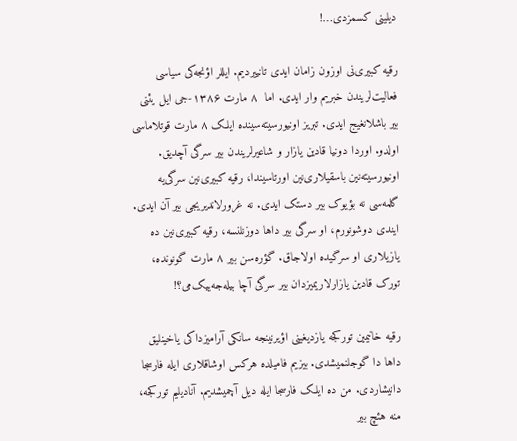دیلینی کسمزدی…!

رقیه کبیری‌نی اوزون زامان ایدی تانییردیم. ایللر اؤنجه‌کی سیاسی فعالیت‌لریندن خبریم وار ایدی. اما  ۸ مارت ۱۳۸۶-جی ایل یئنی بیر باشلانغیج ایدی. تبریز اونیورسیته‌سینده ایلک ۸ مارت قوتلاماسی اولدو. اوردا دونیا قادین یازار و شاعیرلریندن بیر سرگی آچدیق. اونیورسیته‌نین باسقیلاری‌نین اورتاسیندا، رقیه کبیری‌نین سرگی‌یه گلمه‌سی نه بؤیوک بیر دستک ایدی. نه غرورلاندیریجی بیر آن ایدی. ایندی دوشونورم، او سرگی بیر داها دوزنلنسه، رقیه کبیری‌نین ده یازیلاری او سرگیده اولاجاق. گؤره‌سن بیر ۸ مارت گونونده، تورک قادین یازارلاریمیزدان بیر سرگی آچا بیله‌جه‌ییک‌می؟!

رقیه خانیمین تورکجه یازدیغینی اؤیرنینجه سانکی آرامیزداکی یاخینلیق داها دا گوجلنمیشدی. بیزیم فامیلده هرکس اوشاقلاری ایله فارسجا دانیشاردی. من ده ایلک فارسجا ایله دیل آچمیشدیم. آنادیلیم تورکجه، منه هئچ بیر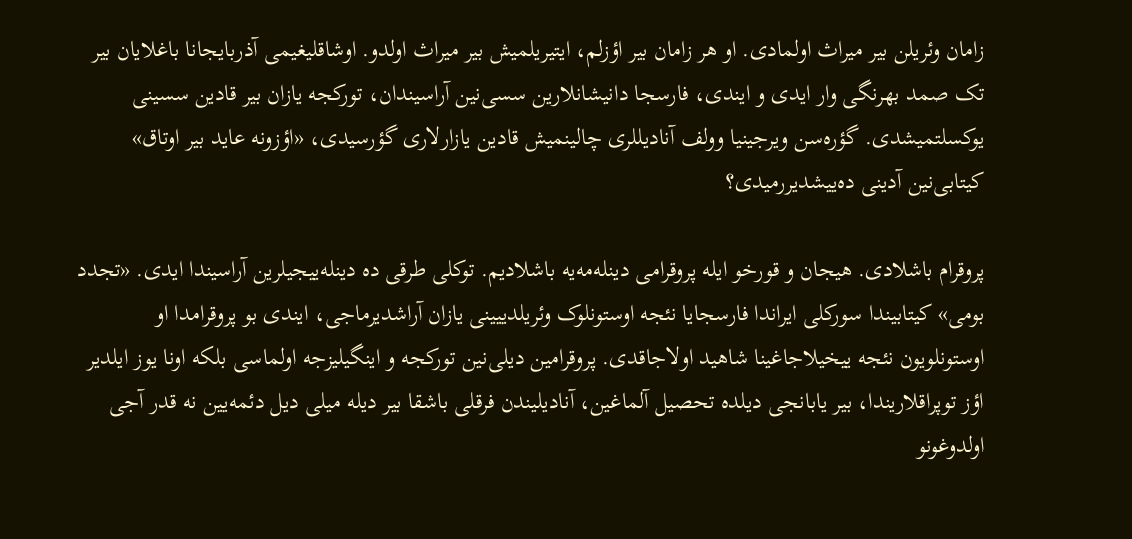زامان وئریلن بیر میراث اولمادی. او هر زامان بیر اؤزلم، ایتیریلمیش بیر میراث اولدو. اوشاقلیغیمی آذربایجانا باغلایان بیر تک صمد بهرنگی وار ایدی و ایندی، فارسجا دانیشانلارین سسی‌نین آراسیندان، تورکجه یازان بیر قادین سسینی یوکسلتمیشدی. گؤره‌سن ویرجینیا وولف آنادیللری چالینمیش قادین یازارلاری گؤرسیدی، «اؤزونه عاید بیر اوتاق» کیتابی‌نین آدینی ده‌ییشدیررمیدی؟

پروقرام باشلادی. هیجان و قورخو ایله پروقرامی دینله‌مه‌یه باشلادیم. توکلی طرقی ده دینله‌ییجیلرین آراسیندا ایدی. «تجدد بومی» کیتابیندا سورکلی ایراندا فارسجایا نئجه اوستونلوک وئریلدییینی یازان آراشدیرماجی، ایندی بو پروقرامدا او اوستونلویون نئجه ییخیلاجاغینا شاهید اولاجاقدی. پروقرامین دیلی‌نین تورکجه و اینگیلیزجه اولماسی بلکه اونا یوز ایلدیر اؤز توپراقلاریندا، بیر یابانجی دیلده تحصیل آلماغین، آنادیلیندن فرقلی باشقا بیر دیله میلی دیل دئمه‌یین نه قدر آجی اولدوغونو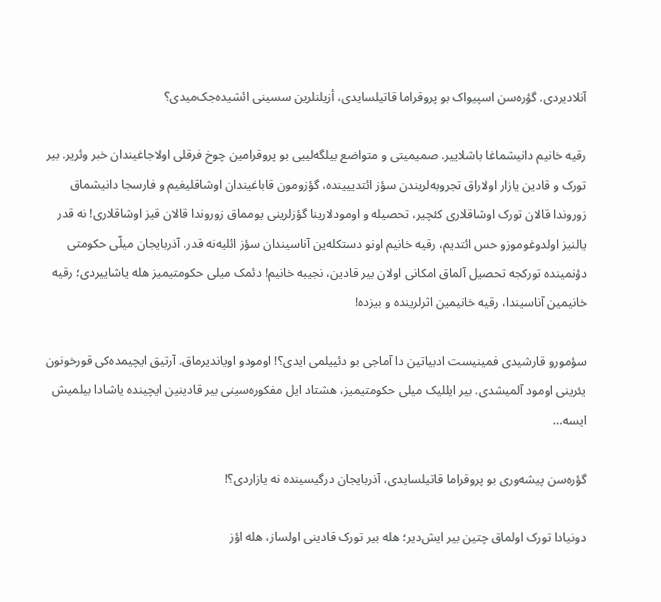آنلادیردی. گؤره‌سن اسپیواک بو پروقراما قاتیلسایدی، أزیلنلرین سسینی ائشیده‌جک‌میدی؟

رقیه خانیم دانیشماغا باشلاییر. صمیمیتی و متواضع بیلگه‌لییی بو‌ پروقرامین چوخ فرقلی اولاجاغیندان خبر وئریر. بیر تورک و قادین یازار اولاراق تجروبه‌لریندن سؤز ائتدییینده، گؤزومون قاباغیندان اوشاقلیغیم و فارسجا دانیشماق زوروندا قالان تورک اوشاقلاری کئچیر، تحصیله و اومودلارینا گؤزلرینی یومماق زوروندا قالان قیز اوشاقلاری! نه قدر یالنیز اولدوغوموزو حس ائتدیم، رقیه خانیم اونو دستکله‌ین آناسیندان سؤز ائلیه‌نه قدر. آذربایجان میلّی حکومتی دؤنمینده تورکجه تحصیل آلماق امکانی اولان بیر قادین، نجیبه خانیم! دئمک میلی حکومتیمیز هله یاشاییردی؛ رقیه خانیمین آناسیندا، رقیه خانیمین اثرلرینده و بیزده!

سؤمورو قارشیدی فمینیست ادبیاتین دا آماجی بو دئییلمی ایدی؟! اومودو اویاندیرماق. آرتیق ایچیمده‌کی قورخونون یئرینی اومود آلمیشدی. بیر ایللیک میلی حکومتیمیز، هشتاد ایل مفکوره‌سینی بیر قادینین ایچینده یاشادا بیلمیش ایسه…

گؤره‌سن پیشه‌وری بو پروقراما قاتیلسایدی، آذربایجان درگیسینده نه یازاردی؟!

دونیادا تورک اولماق چتین بیر ایش‌دیر؛ هله بیر تورک قادینی اولساز، هله اؤز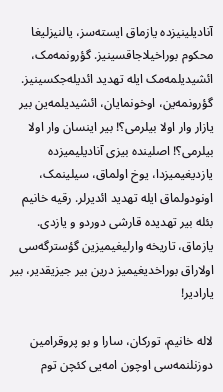آنادیلینیزده یازماق ایسته‌سز، یالنیزلیغا محکوم بوراخیلاجاقسینیز. گؤرونمه‌مک، ائشیدیلمه‌مک ایله تهدید ائدیله‌جکسینیز. گؤرونمه‌ین، اوخونمایان، ائشیدیلمه‌ین بیر یازار وار اولا بیلرمی؟! بیر اینسان وار اولا بیلرمی؟! اصلینده بیزی آنادیلیمیزده یازدیغیمیزدا، یوخ اولماق، سیلینمک، اونودولماق ایله تهدید ائدیرلر. رقیه خانیم بئله بیر تهدیده قارشی دوردو و یازدی. یازماق، تاریخه وارلیغیمیزین گؤسترگه‌سی اولاراق بوراخدیغیمیز درین بیر جیزیقدیر، بیر یارادیر!

لاله خانیم، تورکان، سارا و بو پروقرامین دوزنلنمه‌سی اوچون امه‌یی کئچن توم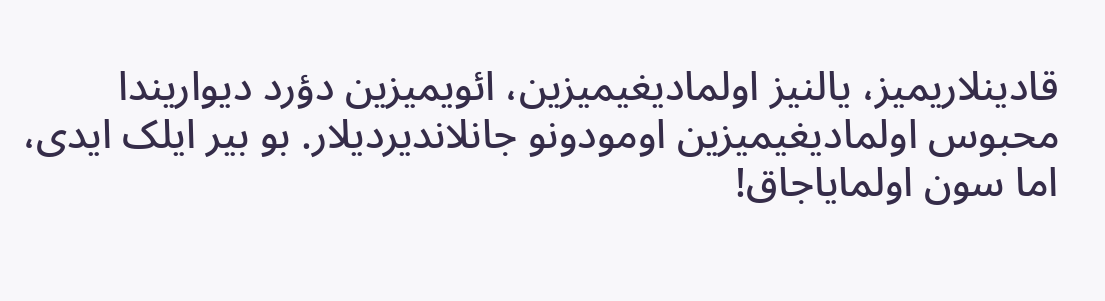قادینلاریمیز، یالنیز اولمادیغیمیزین، ائویمیزین دؤرد دیواریندا محبوس اولمادیغیمیزین اومودونو جانلاندیردیلار. بو بیر ایلک ایدی، اما سون اولمایاجاق!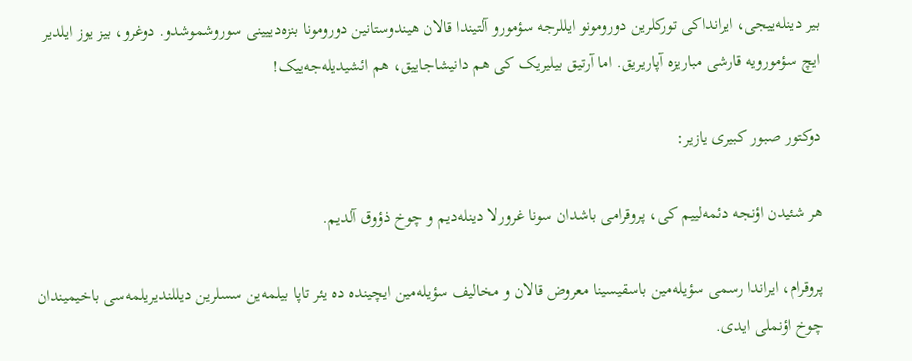بیر دینله‌ییجی، ایرانداکی تورکلرین دورومونو ایللرجه سؤمورو آلتیندا قالان هیندوستانین دورومونا بنزه‌دییینی سوروشموشدو. دوغرو، بیز یوز ایلدیر ایچ سؤمورویه قارشی مباریزه آپاریریق. اما آرتیق بیلیریک کی هم دانیشاجاییق، هم ائشیدیله‌جه‌ییک!

دوکتور صبور کبیری یازیر:

هر شئیدن اؤنجه دئمه‌لییم کی، پروقرامی باشدان سونا غرورلا دینله‌دیم و چوخ ذؤوق آلدیم.

پروقرام، ایراندا رسمی سؤیله‌مین باسقیسینا معروض قالان و مخالیف سؤیله‌مین ایچینده ده یئر تاپا بیلمه‌ین سسلرین دیللندیریلمه‌سی باخیمیندان چوخ اؤنملی ایدی.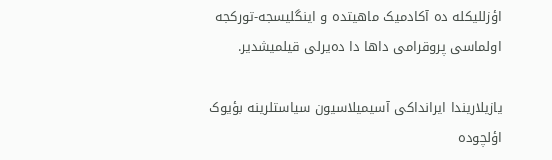اؤزللیکله ده آکادمیک ماهیتده و اینگلیسجه-تورکجه اولماسی پروقرامی داها دا ده‌یرلی قیلمیشدیر.

یازیلاریندا ایرانداکی آسیمیلاسیون سیاستلرینه بؤیوک اؤلچوده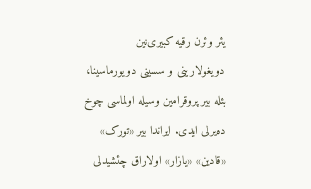یئر وئرن رقیه کبیری‌نین دویغولارینی و سسینی دویورماسینا، بئله بیر پروقرامین وسیله اولماسی چوخ ده‌یرلی ایدی. ایراندا بیر «تورک» «قادین» «یازار» اولاراق چئشیدلی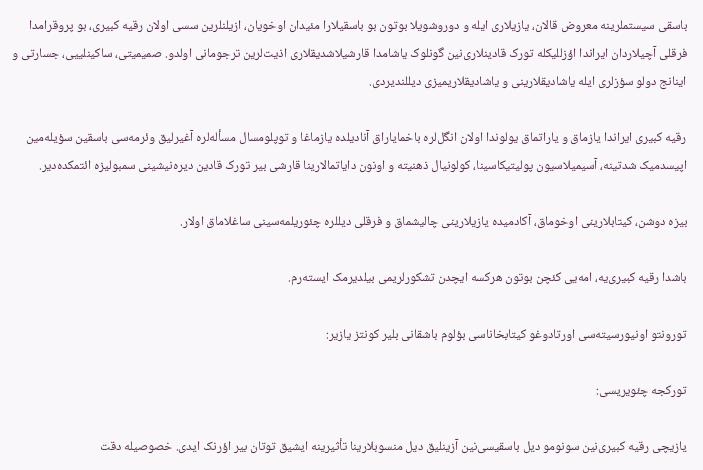باسقی سیستملرینه معروض قالان، یازیلاری ایله و دوروشویلا بوتون بو باسقیلارا مئیدان اوخویان، ازیلنلرین سسی اولان رقیه کبیری، بو پروقرامدا فرقلی آچیلاردان ایراندا اؤزللیکله تورک قادینلاری‌نین گونلوک یاشامدا قارشیلاشدیقلاری اذیت‌لرین ترجومانی اولدو. صمیمیتی، ساکینلییی، جسارتی و اینانج دولو سؤزلری ایله یاشادیقلارینی و یاشادیقلاریمیزی دیللندیردی.

رقیه کبیری ایراندا یازماق و یاراتماق یولوندا اولان انگل‌لره باخمایاراق آنادیلده یازماغا و توپلومسال مسأله‌لره آغیرلیق وئرمه‌سی باسقین سؤیله‌مین اپیسدمیک شدتینه، آسیمیلاسیون پولیتیکاسینا، کولونیال ذهنیته و اونون دایاتمالارینا قارشی بیر تورک قادین دیره‌نیشینی سمبولیزه ائتمکده‌دیر.

بیزه دوشن، کیتابلارینی اوخوماق، آکادمیده یازیلارینی چالیشماق و فرقلی دیللره چئوریلمه‌سینی ساغلاماق اولار.

باشدا رقیه کبیری‌یه، امه‌یی کئچن بوتون هرکسه ایچدن تشکورلریمی بیلدیرمک ایسته‌رم.

تورونتو اونیورسیته‌سی اورتادوغو کیتابخاناسی بؤلوم باشقانی بلیر کونتز یازیر:

تورکجه چئویریسی:

یازیچی رقیه کبیری‌نین سونومو دیل باسقیسی‌نین آزینلیق دیل منسوبلارینا تأثیرینه ایشیق توتان بیر اؤرنک ایدی. خصوصیله دقت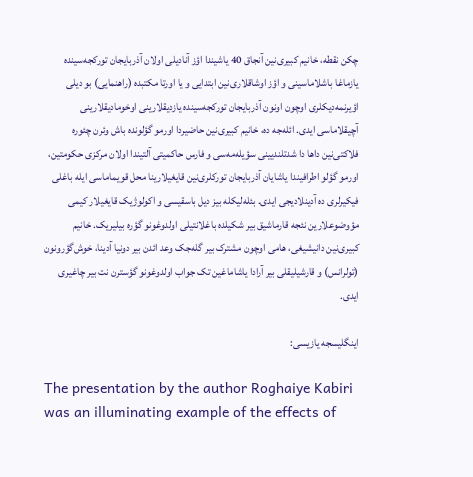چکن نقطه، خانیم کبیری‌نین آنجاق 40 یاشیندا اؤز آنادیلی اولان آذربایجان تورکجه‌سینده یازماغا باشلاماسینی و اؤز اوشاقلاری‌نین ابتدایی و یا اورتا مکتبده (راهنمایی) بو دیلی اؤیرنمه‌دیکلری اوچون اونون آذربایجان تورکجه‌سینده یازدیقلارینی اوخومادیقلارینی آچیقلاماسی ایدی. ائله‌جه ده، خانیم کبیری‌نین حاضیردا اورمو گؤلونده باش وئرن چئوره فلاکتی‌نین داها دا شدتلندیینی سؤیله‌مه‌سی و فارس حاکمیتی آلتیندا اولان مرکزی حکومتین، اورمو گؤلو اطرافیندا یاشایان آذربایجان تورکلری‌نین قایغیلارینا محل قویماماسی ایله باغلی فیکیرلری ده آدینلادیجی ایدی. بئله‌لیکله بیز دیل باسقیسی و اکولوژیک قایغیلار کیمی مؤوضوعلارین نئجه قارماشیق بیر شکیلده باغلانتیلی اولدوغونو گؤره بیلیریک. خانیم کبیری‌نین دانیشیغی، هامی اوچون مشترک بیر گله‌جک وعد ائدن بیر دونیا آدینا، خوش‌گؤرونون (تولرانس) و قارشیلیقلی بیر آرادا یاشاماغین تک جواب اولدوغونو گؤسترن نت بیر چاغیری ایدی.

اینگلیسجه یازیسی:

The presentation by the author Roghaiye Kabiri was an illuminating example of the effects of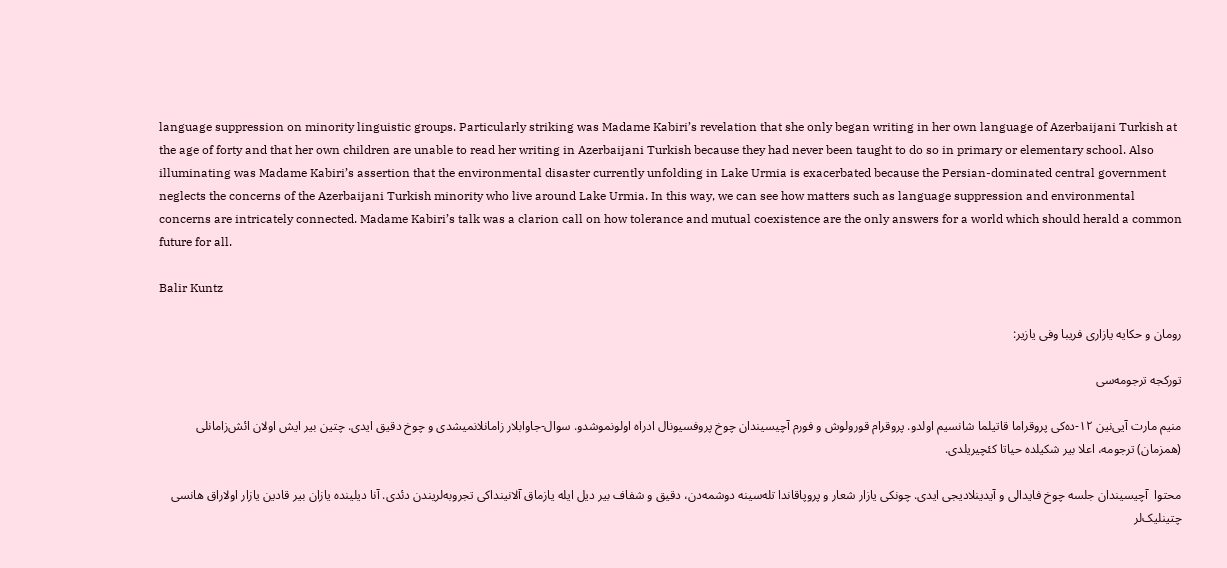language suppression on minority linguistic groups. Particularly striking was Madame Kabiri’s revelation that she only began writing in her own language of Azerbaijani Turkish at the age of forty and that her own children are unable to read her writing in Azerbaijani Turkish because they had never been taught to do so in primary or elementary school. Also illuminating was Madame Kabiri’s assertion that the environmental disaster currently unfolding in Lake Urmia is exacerbated because the Persian-dominated central government neglects the concerns of the Azerbaijani Turkish minority who live around Lake Urmia. In this way, we can see how matters such as language suppression and environmental concerns are intricately connected. Madame Kabiri’s talk was a clarion call on how tolerance and mutual coexistence are the only answers for a world which should herald a common future for all.

Balir Kuntz

رومان و حکایه یازاری فریبا وفی یازیر:

تورکجه ترجومه‌سی

منیم مارت آیی‌نین ۱۲-ده‌کی پروقراما قاتیلما شانسیم اولدو. پروقرام قورولوش و فورم آچیسیندان چوخ پروفسیونال ادراه اولونموشدو. سوال-جاوابلار زامانلانمیشدی و چوخ دقیق ایدی. چتین بیر ایش اولان ائش‌زامانلی (همزمان) ترجومه، اعلا بیر شکیلده حیاتا کئچیریلدی.

محتوا  آچیسیندان جلسه چوخ فایدالی و آیدینلادیجی ایدی. چونکی یازار شعار و پروپاقاندا تله‌سینه دوشمه‌دن، دقیق و شفاف بیر دیل ایله یازماق آلانینداکی تجروبه‌لریندن دئدی. آنا دیلینده یازان بیر قادین یازار اولاراق هانسی چتینلیک‌لر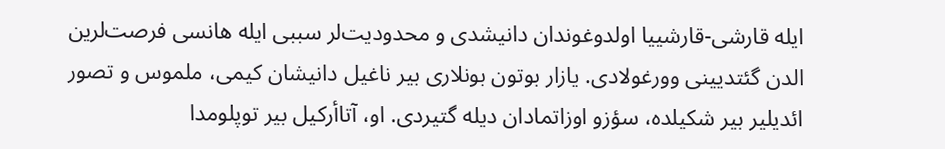ایله قارشی-قارشییا اولدوغوندان دانیشدی و محدودیت‌لر سببی ایله هانسی فرصت‌لرین الدن گئتدیینی وورغولادی. یازار بوتون بونلاری بیر ناغیل دانیشان کیمی، ملموس و تصور ائدیلیر بیر شکیلده، سؤزو اوزاتمادان دیله گتیردی. او، آتاأرکیل بیر توپلومدا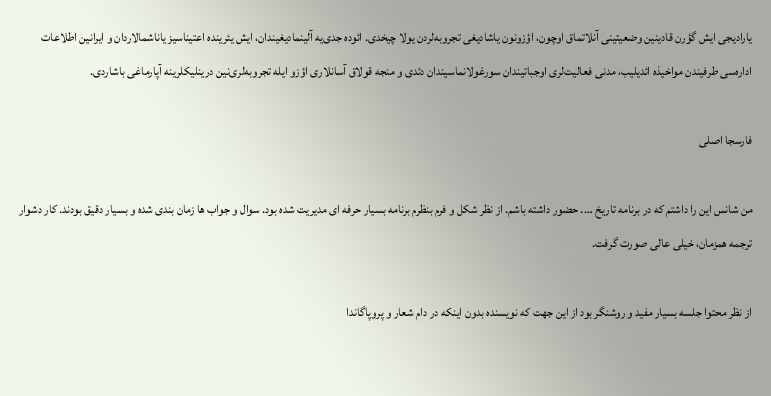یارادیجی ایش گؤرن قادینین وضعیتینی آنلاتماق اوچون، اؤزونون یاشادیغی تجروبه‌لردن یولا چیخدی. ائوده جدی‌یه آلینمادیغیندان، ایش یئرینده اعتیناسیز یاناشمالاردان و ایرانین اطلاعات اداره‌سی طرفیندن مواخیذه ائدیلیب، مدنی فعالیت‌لری اوجباتیندان سورغولانماسیندان دئدی و منجه قولاق آسانلاری اؤزو ایله تجروبه‌لری‌نین درینلیکلرینه آپارماغی باشاردی.

فارسجا اصلی

من شانس این را داشتم که در برنامه تاریخ …. حضور داشته باشم. از نظر شکل و فرم بنظرم برنامه بسیار حرفه ای مدیریت شده بود. سوال و جواب ها زمان بندی شده و بسیار دقیق بودند. کار دشوار ترجمه همزمان، خیلی عالی صورت گرفت.

از نظر محتوا جلسه بسیار مفید و روشنگر بود از این جهت که نویسنده بدون اینکه در دام شعار و پروپاگاندا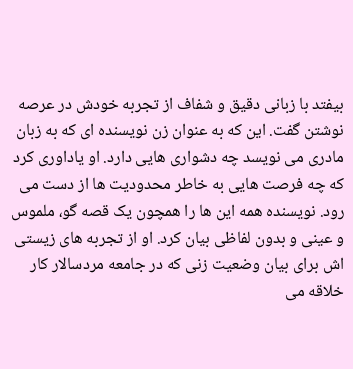بیفتد با زبانی دقیق و شفاف از تجربه خودش در عرصه نوشتن گفت. این که به عنوان زن نویسنده ای که به زبان مادری می نویسد چه دشواری هایی دارد. او یاداوری کرد که چه فرصت هایی به خاطر محدودیت ها از دست می رود. نویسنده همه این ها را همچون یک قصه گو، ملموس و عینی و بدون لفاظی بیان کرد. او از تجربه های زیستی اش برای بیان وضعیت زنی که در جامعه مردسالار کار خلاقه می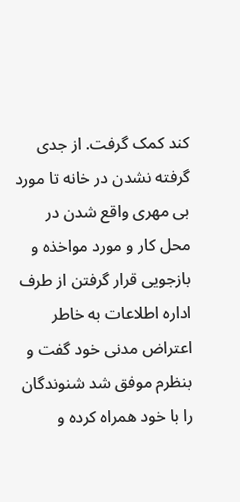کند کمک گرفت. از جدی گرفته نشدن در خانه تا مورد بی مهری واقع شدن در محل کار و مورد مواخذه و بازجویی قرار گرفتن از طرف اداره اطلاعات به خاطر اعتراض مدنی خود گفت و بنظرم موفق شد شنوندگان را با خود همراه کرده و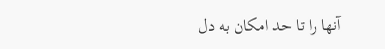آنها را تا حد امکان به دل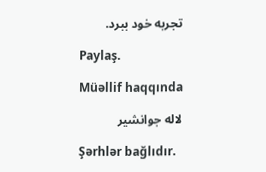تجربه خود ببرد.

Paylaş.

Müəllif haqqında

لاله جوانشیر

Şərhlər bağlıdır.